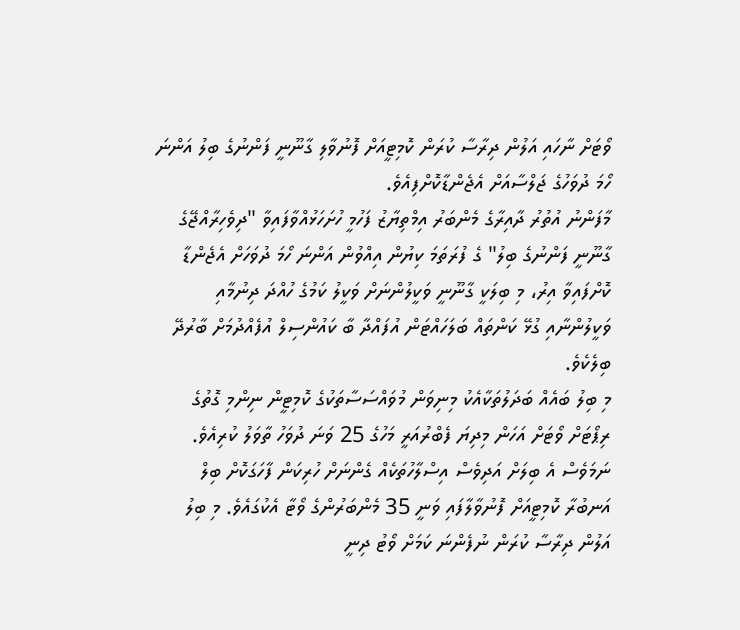ވޯޓަށް ނާހައި އަލުން ދިރާސާ ކުރަން ކޮމިޓީއަށް ފޮނުވާލި ގާނޫނީ ފަންނުގެ ބިލު އަންނަ ހޯމަ ދުވަހުގެ ޖަލްސާއަށް އެޖެންޑާކޮށްފިއެވެ.
މާފަންނު އުތުރު ދާއިރާގެ މެންބަރު އިމްތިޔާޒު ފަހުމީ ހުށަހަޅުއްވާފައިވާ "ދިވެހިރާއްޖޭގެ ގާނޫނީ ފަންނުގެ ބިލު" ގެ ފުރަތަމަ ކިޔުން އިއްވުން އަންނަ ހޯމަ ދުވަހަށް އެޖެންޑާ ކޮށްފައިވާ އިރު، މި ބިލަކީ ގާނޫނީ ވަކީލުންނަށް ވަކީލު ކަމުގެ ހުއްދަ ދިނުމާއި ވަކީލުންނާއި ގުޅޭ ކަންތައް ބަލަހައްޓަން އުފައްދާ ބާ ކައުންސިލް އުފެއްދުމަށް ބާރުދޭ ބިލެކެވެ.
މި ބިލު ބައެއް ބަދަލުތަކާއެކު މިނިވަން މުވައްސަސާތަކުގެ ކޮމިޓީން ނިންމި ގޮތުގެ ރިޕޯޓަށް ވޯޓަށް އަހަން މިދިޔަ ފެބްރުއަރީ މަހުގެ 25 ވަނަ ދުވަހު ތާވަލު ކުރިއެވެ. ނަމަވެސް އެ ބިލަށް އަދިވެސް އިސްލާހުތަކެއް ގެންނަށް ހުރިކަން ފާހަގަކޮށް ބިލް އަނބުރާ ކޮމިޓީއަށް ފޮނުވާލާފައި ވަނީ 35 މެންބަރުންގެ ވޯޓާ އެކުގައެވެ. މި ބިލު އަލުން ދިރާސާ ކުރަން ނުފެންނަ ކަމަށް ވޯޓު ދިނީ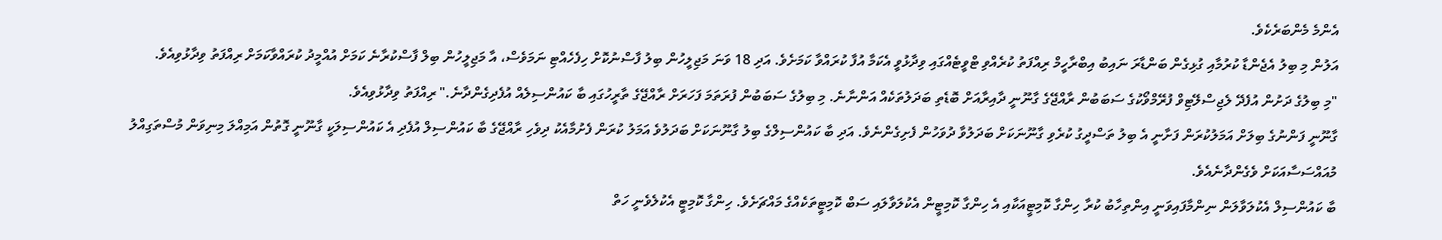އެންމެ މެންބަރެކެވެ.
އަލުން މި ބިލު އެޖެންޑާ ކުރުމާއި ގުޅިގެން ބަންޑާރަ ނައިބު އިބްރާހީމް ރިއްފަތު ކުރެއްވި ޓްވީޓެއްގައި ވިދާޅުވީ އެކަމާ އުފާ ކުރައްވާ ކަމަށެވެ. އަދި 18 ވަނަ މަޖިލީހުން ބިލު ފާސްނުކޮށް ހިފެހެއްޓި ނަމަވެސް، އާ މަޖިލީހުން ބިލް ފާސްކުރާނެ ކަމަށް އުއްމީދު ކުރައްވާކަމަށް ރިއްފަތު ވިދާޅުވިއެވެ.
"މި ބިލުގެ ދަށުން އުފެދޭ ލެޖިސްލޭޓިވް ފުރޭމްވޯކުގެ ސަބަބުން ރާއްޖޭގެ ގާނޫނީ ދާއިރާއަށް ބޮޑެތި ބަދަލުތަކެއް އަންނާނެ. މި ބިލުގެ ސަބަބުން ފުރަތަމަ ފަހަރަށް ރާއްޖޭގެ ތާރީހުގައި ބާ ކައުންސިލެއް އުފެދިގެންދާނެ." ރިއްފަތު ވިދާޅުވިއެވެ.
ގާނޫނީ ފަންނުގެ ބިލަށް އަމަލުކުރަން ފަށާނީ އެ ބިލު ތަސްދީގު ކުރެވި ގާނޫނަކަށް ބަދަލުވާ ދުވަހުން ފެށިގެންނެވެ. އަދި ބާ ކައުންސިލްގެ ބިލު ގާނޫނަކަށް ބަދަލުވެ އަމަލު ކުރަން ފެށުމާއެކު ދިވެހި ރާއްޖޭގެ ބާ ކައުންސިލް އުފެދި އެ ކައުންސިލަކީ ގާނޫނީ ގޮތުން އަމިއްލަ މިނިވަން މުސްތަގިއްލު މުއައްސަސާއަކަށް ވެގެންދާނެއެވެ.
ބާ ކައުންސިލް އެކުލަވާލަން ނިންމާފައިވަނީ އިންތިހާބު ކުރާ ހިންގާ ކޮމިޓީއަކާއި އެ ހިންގާ ކޮމިޓީން އެކުލަވާލައި ސަބް ކޮމިޓީތަކެއްގެ މައްޗަށެވެ. ހިންގާ ކޮމިޓީ އެކުލެވެނީ ހަތް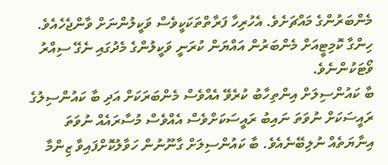މެންބަރުންގެ މައްޗަށެވެ. އެހުރިހާ ފަރާތްތަކަކީވެސް ވަކީލުންނަށް ވާންޖެހެއެވެ. ހިންގާ ކޮމިޓީއަށް މެންބަރުން އައްޔަން ކުރަނީ ވަކީލުންގެ މެދުގައި ނެގޭ ސިއްރު ވޯޓަކުންނެވެ.
ބާ ކައުންސިލަށް އިންތިހާބު ކުރެވޭ އެއްވެސް މެންބަރަކަށް އަދި ބާ ކައުންސިލުގެ ރައީސަކަށް ނުވަތަ ނައިބު ރައީސަކަށްވެސް އެއްވެސް މުސާރައެއް ނުވަތަ އިނާޔަތެއް ނުލިބޭނެއެވެ. ބާ ކައުންސިލަށް ގާނޫނުން ހަވާލުކޮށްފައިވާ ޒިންމާ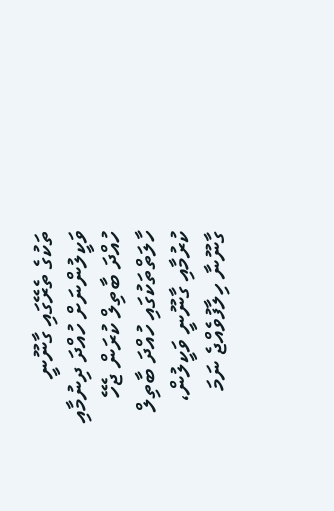ތަކުގެ ތެރޭގައި ގާނޫނީ ވަކީލުންނަށް ހުއްދަ ދިނުމާއި ހުއްދަ ބާތިލް ކުރަން ޖެހޭ ހާލަތްތަކުގައި ހުއްދަ ބާތިލް ކުރުމާއި ގާނޫނީ ވަކީލުން، ގާނޫނާ ހިލާފުވެއްޖެ ނަމަ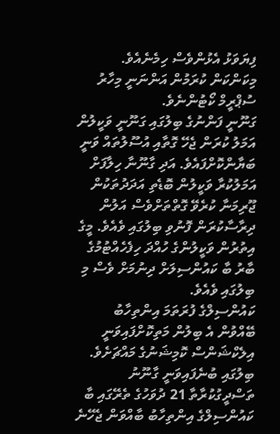ފިޔަވަޅު އެޅުންވެސް ހިމެނެއެވެ. މިކަންކަން ކުރަމުން އަންނަނީ މިހާރު ސުޕްރީމް ކޯޓުންނެވެ.
ގަނޫނީ ފަންނުގެ ބިލުގައި ގަނޫނީ ވަކީލުން އަމަލު ކުރަން ޖެހޭ ގޮތާއި އުސޫލުތައް ވަނީ ބަޔާންކޮށްފައެވެ. އަދި ގާނޫނާ ހިލާފަށް އަމަލުކުރާ ވަކީލުން ބޮޑެތި އަދަދުތަކުން ޖޫރިމަނާ ކުރެވޭ ގޮތްތަށްވެސް އަލުން ދިރާސާކުރަން ފޮނުވި ބިލުގައި ވެއެވެ. މީގެ އިތުރުން ވަކީލުންގެ ހުއްދަ ހިފެހެއްޓުމުގެ ބާރު ބާ ކައުންސިލަށް ދިނުމަށް ވެސް މި ބިލުގައި ވެއެވެ.
ކައުންސިލްގެ ފުރަތަމަ އިންތިހާބު ބޭއްވުން އެ ބިލުން މަތިކޮށްފައިވަނީ އިލެކްޝަންސް ކޮމިޝަނުގެ މައްޗަށެވެ. ބިލުގައި ބުނެފައިވަނީ ގާނޫނު ތަސްދީގުކުރާތާ 21 ދުވަހުގެ ތެރޭގައި ބާ ކައުންސިލްގެ އިންތިހާބު ބާއްވަން ޖެހޭނެ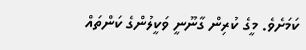ކަމަށެވެ. މީގެ ކުރިން ގާނޫނީ ވަކީލުންގެ ކަންތައް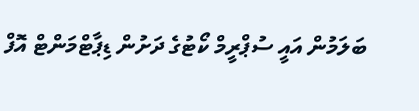ބަލަމުން އައީ ސުޕްރީމް ކޯޓުގެ ދަށުން ޑިޕާޓްމަންޓް އޮފް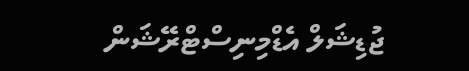ޖުޑިޝަލް އެޑްމިނިސްޓްރޭޝަން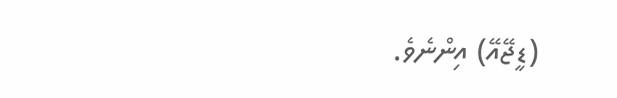(ޑީޖޭއޭ) އިންނެވެ.